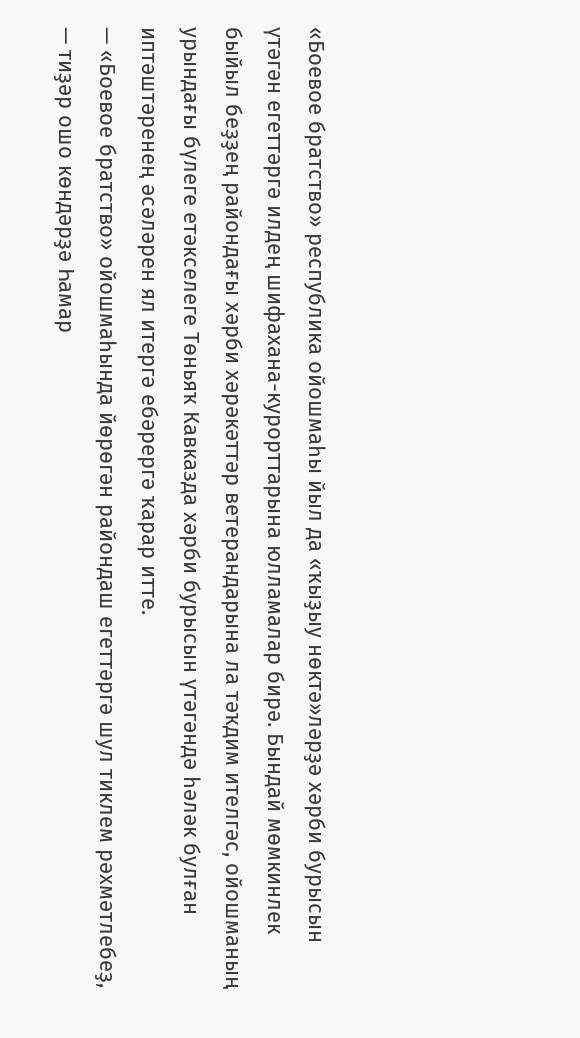«Боевое братство» республика ойошмаһы йыл да «ҡыҙыу нөктә»ләрҙә хәрби бурысын үтәгән егеттәргә илдең шифахана-курорттарына юлламалар бирә. Бындай мөмкинлек быйыл беҙҙең райондағы хәрби хәрәкәттәр ветерандарына ла тәҡдим ителгәс, ойошманың урындағы бүлеге етәкселеге Төньяҡ Кавказда хәрби бурысын үтәгәндә һәләк булған иптәштәренең әсәләрен ял итергә ебәрергә ҡарар итте.
— «Боевое братство» ойошмаһында йөрөгән райондаш егеттәргә шул тиклем рәхмәтлебеҙ, — тиҙәр ошо көндәрҙә Һамар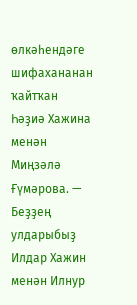өлкәһендәге шифахананан ҡайтҡан Һәҙиә Хажина менән Миңзәлә Ғүмәрова. — Беҙҙең улдарыбыҙ Илдар Хажин менән Илнур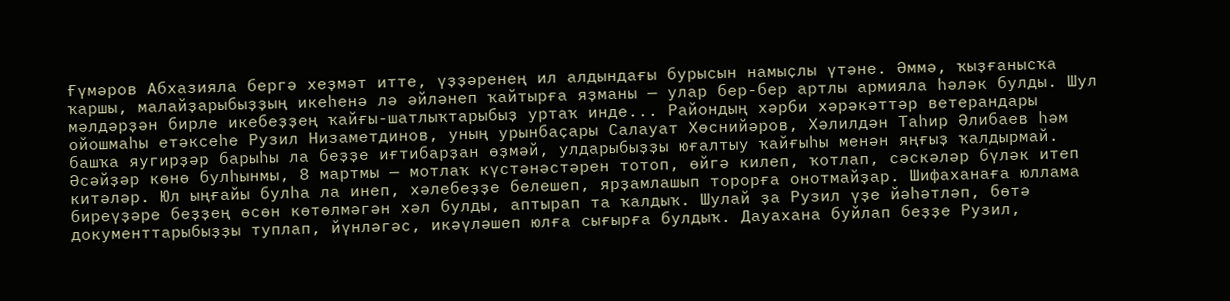Ғүмәров Абхазияла бергә хеҙмәт итте, үҙҙәренең ил алдындағы бурысын намыҫлы үтәне. Әммә, ҡыҙғанысҡа ҡаршы, малайҙарыбыҙҙың икеһенә лә әйләнеп ҡайтырға яҙманы — улар бер-бер артлы армияла һәләк булды. Шул мәлдәрҙән бирле икебеҙҙең ҡайғы-шатлыҡтарыбыҙ уртаҡ инде... Райондың хәрби хәрәкәттәр ветерандары ойошмаһы етәксеһе Рузил Низаметдинов, уның урынбаҫары Салауат Хөснийәров, Хәлилдән Таһир Әлибаев һәм башҡа яугирҙәр барыһы ла беҙҙе иғтибарҙан өҙмәй, улдарыбыҙҙы юғалтыу ҡайғыһы менән яңғыҙ ҡалдырмай. Әсәйҙәр көнө булһынмы, 8 мартмы — мотлаҡ күстәнәстәрен тотоп, өйгә килеп, ҡотлап, сәскәләр бүләк итеп китәләр. Юл ыңғайы булһа ла инеп, хәлебеҙҙе белешеп, ярҙамлашып торорға онотмайҙар. Шифаханаға юллама биреүҙәре беҙҙең өсөн көтөлмәгән хәл булды, аптырап та ҡалдыҡ. Шулай ҙа Рузил үҙе йәһәтләп, бөтә документтарыбыҙҙы туплап, йүнләгәс, икәүләшеп юлға сығырға булдыҡ. Дауахана буйлап беҙҙе Рузил,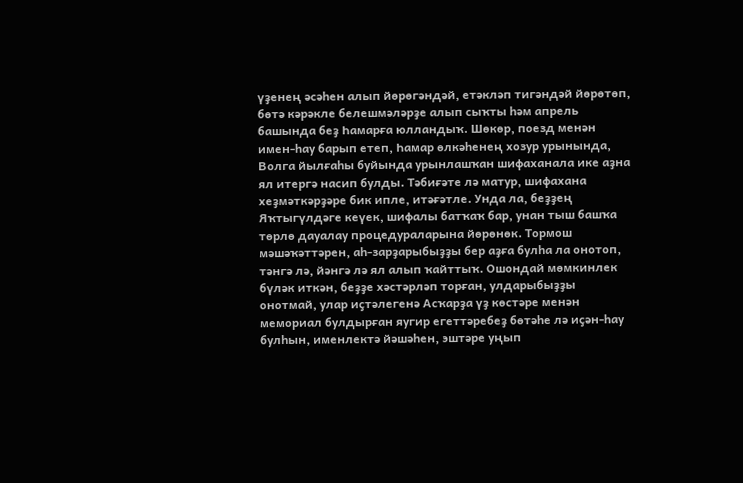үҙенең әсәһен алып йөрөгәндәй, етәкләп тигәндәй йөрөтөп, бөтә кәрәкле белешмәләрҙе алып сыҡты һәм апрель башында беҙ Һамарға юлландыҡ. Шөкөр, поезд менән имен-һау барып етеп, Һамар өлкәһенең хозур урынында, Волга йылғаһы буйында урынлашҡан шифаханала ике аҙна ял итергә насип булды. Тәбиғәте лә матур, шифахана хеҙмәткәрҙәре бик ипле, итәғәтле. Унда ла, беҙҙең Яҡтыгүлдәге кеүек, шифалы батҡаҡ бар, унан тыш башҡа төрлө дауалау процедураларына йөрөнөк. Тормош мәшәҡәттәрен, аһ-зарҙарыбыҙҙы бер аҙға булһа ла онотоп, тәнгә лә, йәнгә лә ял алып ҡайттыҡ. Ошондай мөмкинлек бүләк иткән, беҙҙе хәстәрләп торған, улдарыбыҙҙы онотмай, улар иҫтәлегенә Асҡарҙа үҙ көстәре менән мемориал булдырған яугир егеттәребеҙ бөтәһе лә иҫән-һау булһын, именлектә йәшәһен, эштәре уңып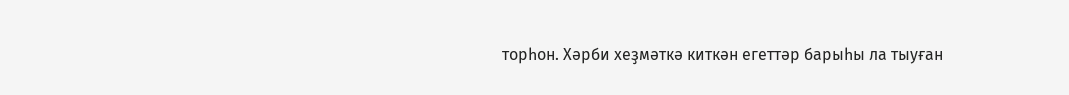торһон. Хәрби хеҙмәткә киткән егеттәр барыһы ла тыуған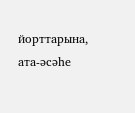йорттарына, ата-әсәһе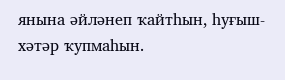янына әйләнеп ҡайтһын, һуғыш-хәтәр ҡупмаһын.